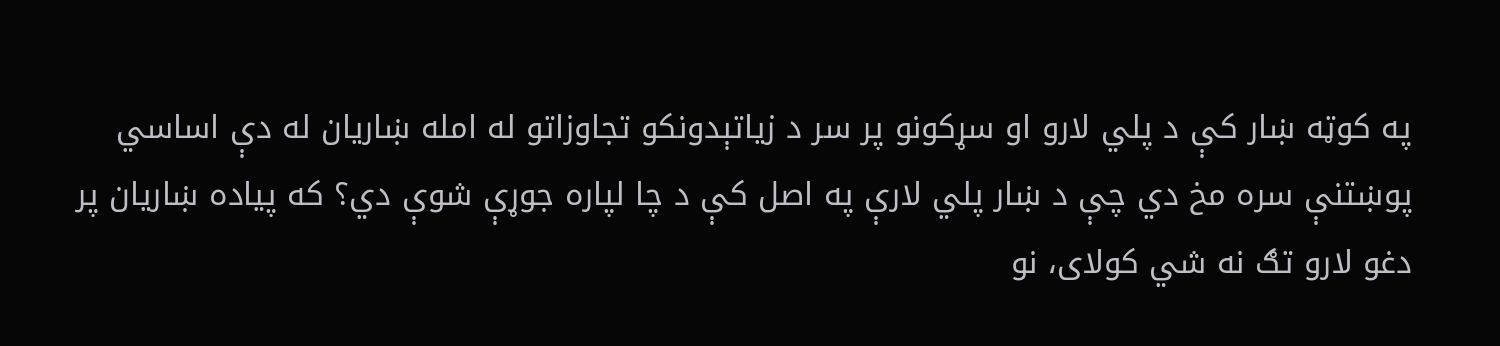په کوټه ښار کې د پلي لارو او سړکونو پر سر د زیاتېدونکو تجاوزاتو له امله ښاریان له دې اساسي پوښتنې سره مخ دي چې د ښار پلي لارې په اصل کې د چا لپاره جوړې شوې دي؟ که پیاده ښاریان پر دغو لارو تګ نه شي کولای، نو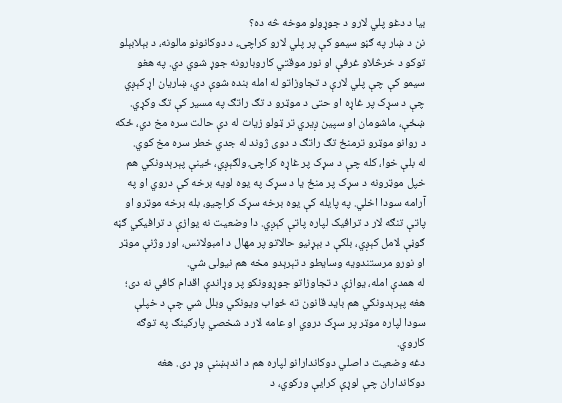بیا د دغو پلي لارو د جوړولو موخه څه ده؟
نن د ښار په ګڼو سیمو کې پر پلي لارو کراچۍ، د دوکانونو مالونه، د بېلابېلو توکو د خرڅلاو غرفې او نور موقتي کاروبارونه جوړ شوي دي. په هغو سیمو کې چې پلي لارې د تجاوزاتو له امله بنده شوې دي، ښاریان اړ کېږي چې د سړک پر غاړه او حتی د موټرو د تګ راتګ په مسیر کې تګ وکړي. ښځې، ماشومان او سپین ږیري تر ټولو زیات له دې حالت سره مخ دي، ځکه د روانو موټرو ترمنځ تګ راتګ د دوی ژوند له جدي خطر سره مخ کوي.
له بلې خوا، کله چې د سړک پر غاړه کراچۍ ولګېږي، ځینې پېرېدونکي هم خپل موټرونه د سړک پر منځ یا د سړک په یوه لویه برخه کې دروي او په آرامه سودا اخلي. په پایله کې یوه برخه سړک کراچیو، بله برخه موټرو او پاتې تنګه لار د ترافیک لپاره پاتې کېږي. دا وضعیت نه یوازې د ترافیکي ګڼه ګوڼې لامل کېږي، بلکې د بېړنیو حالاتو پر مهال د امبولانس، اور وژنې موټر او نورو مرستندویه وسایطو د تېرېدو مخه هم نیولی شي.
له همدې امله، یوازې د تجاوزاتو جوړوونکو پر وړاندې اقدام کافي نه دی؛ هغه پېرېدونکي هم باید قانون ته ځواب ویونکي وبلل شي چې د خپلې سودا لپاره موټر پر سړک دروي او عامه لار د شخصي پارکینګ په توګه کاروي.
دغه وضعیت د اصلي دوکاندارانو لپاره هم د اندېښنې وړ دی. هغه دوکانداران چې لوړې کرایې ورکوي، د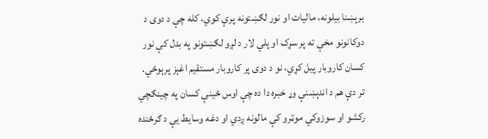برېښنا بیلونه، مالیات او نور لګښتونه پرې کوي، کله چې د دوی د دوکانونو مخې ته پر سړک او پلي لار د لږو لګښتونو په بدل کې نور کسان کاروبار پیل کړي، نو د دوی پر کاروبار مستقیم اغېز پرېوځي.
تر دې هم د اندېښنې وړ خبره دا ده چې اوس ځینې کسان په چینګچي رکشو او سوزوکي موټرو کې مالونه ږدي او دغه وسایط یې د ګرځنده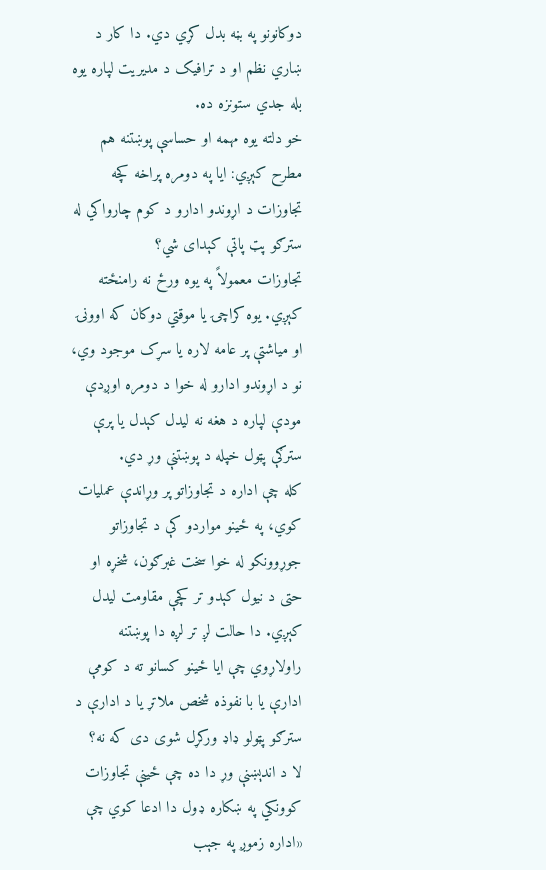دوکانونو په بڼه بدل کړي دي. دا کار د ښاري نظم او د ترافیک د مدیریت لپاره یوه بله جدي ستونزه ده.
خو دلته یوه مهمه او حساسې پوښتنه هم مطرح کېږي: ایا په دومره پراخه کچه تجاوزات د اړوندو ادارو د کوم چارواکي له سترګو پټ پاتې کېدای شي؟
تجاوزات معمولاً په یوه ورځ نه رامنځته کېږي. یوه کراچۍ یا موقتي دوکان که اوونۍ او میاشتې پر عامه لاره یا سړک موجود وي، نو د اړوندو ادارو له خوا د دومره اوږدې مودې لپاره د هغه نه لیدل کېدل یا پرې سترګې پټول خپله د پوښتنې وړ دي.
کله چې اداره د تجاوزاتو پر وړاندې عملیات کوي، په ځینو مواردو کې د تجاوزاتو جوړوونکو له خوا سخت غبرګون، شخړه او حتی د نیول کېدو تر کچې مقاومت لیدل کېږي. دا حالت لږ تر لږه دا پوښتنه راولاړوي چې ایا ځینو کسانو ته د کومې ادارې یا با نفوذه شخص ملاتړ یا د ادارې د سترګو پټولو ډاډ ورکړل شوی دی که نه؟
لا د اندېښنې وړ دا ده چې ځینې تجاوزات کوونکي په ښکاره ډول دا ادعا کوي چې «اداره زموږ په جېب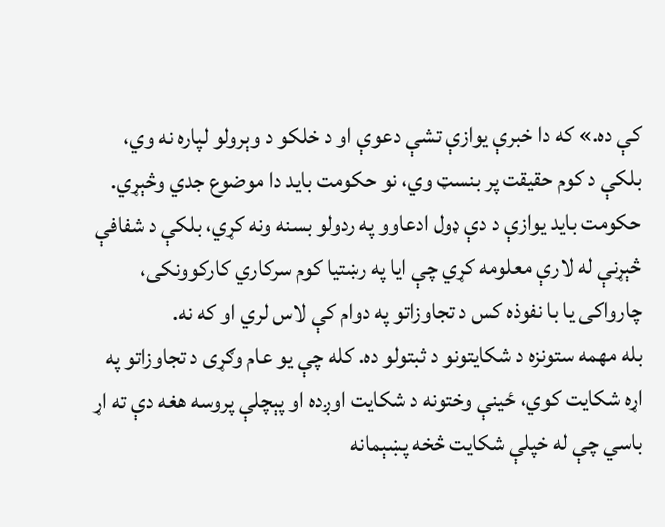کې ده.» که دا خبرې یوازې تشې دعوې او د خلکو د وېرولو لپاره نه وي، بلکې د کوم حقیقت پر بنسټ وي، نو حکومت باید دا موضوع جدي وڅېړي.
حکومت باید یوازې د دې ډول ادعاوو په ردولو بسنه ونه کړي، بلکې د شفافې څېړنې له لارې معلومه کړي چې ایا په رښتیا کوم سرکاري کارکوونکی، چارواکی یا با نفوذه کس د تجاوزاتو په دوام کې لاس لري او که نه.
بله مهمه ستونزه د شکایتونو د ثبتولو ده. کله چې یو عام وګړی د تجاوزاتو په اړه شکایت کوي، ځینې وختونه د شکایت اوږده او پېچلې پروسه هغه دې ته اړ باسي چې له خپلې شکایت څخه پښېمانه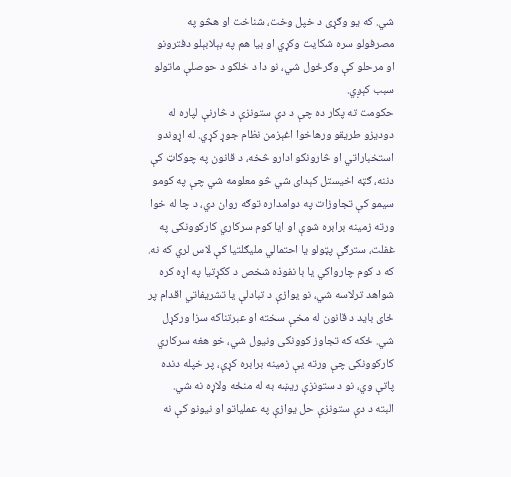شي. که یو وګړی د خپل وخت، شناخت او هڅو په مصرفولو سره شکایت وکړي او بیا هم په بېلابېلو دفترونو او مرحلو کې وګرځول شي، نو دا د خلکو د حوصلې ماتولو سبب کېږي.
حکومت ته پکار ده چې د دې ستونزې د څارنې لپاره له دودیزو طریقو ورهاخوا اغېزمن نظام جوړ کړي. له اړوندو استخباراتي او څارونکو ادارو څخه، د قانون په چوکاټ کې دننه، ګټه اخیستل کېدای شي څو معلومه شي چې په کومو سیمو کې تجاوزات په دوامداره توګه روان دي، د چا له خوا ورته زمینه برابره شوې او ایا کوم سرکاري کارکوونکی په غفلت، سترګې پټولو یا احتمالي ملیګلتیا کې لاس لري که نه.
که د کوم چارواکي یا با نفوذه شخص د ککړتیا په اړه کره شواهد ترلاسه شي، نو یوازې د تبادلې یا تشریفاتي اقدام پر ځای باید د قانون له مخې سخته او عبرتناکه سزا ورکړل شي. ځکه که تجاوز کوونکی ونیول شي، خو هغه سرکاري کارکوونکی چې ورته یې زمینه برابره کړې، پر خپله دنده پاتې وي، نو د ستونزې ریښه به له منځه ولاړه نه شي.
البته د دې ستونزې حل یوازې په عملیاتو او نیونو کې نه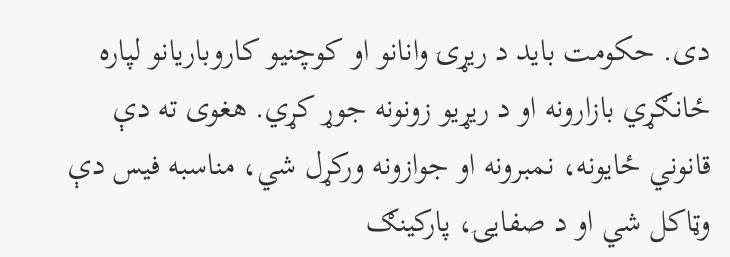دی. حکومت باید د ریړۍ وانانو او کوچنیو کاروباریانو لپاره ځانګړي بازارونه او د ریړیو زونونه جوړ کړي. هغوی ته دې قانوني ځایونه، نمبرونه او جوازونه ورکړل شي، مناسبه فیس دې وټاکل شي او د صفایۍ، پارکینګ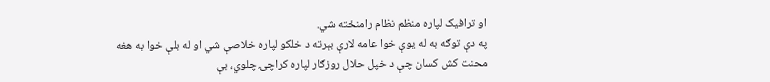او ترافیک لپاره منظم نظام رامنځته شي.
په دې توګه به له یوې خوا عامه لارې بېرته د خلکو لپاره خلاصې شي او له بلې خوا به هغه محنت کش کسان چې د خپل حلال روزګار لپاره کراچۍ چلوي، بې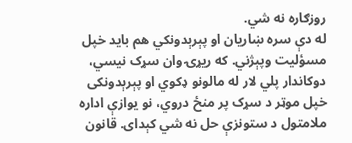روزګاره نه شي.
له دې سره ښاریان او پېرېدونکي هم باید خپل مسؤلیت وپېژني. که ریړۍ وان سړک نیسي، دوکاندار پلي لار له مالونو ډکوي او پېرېدونکی خپل موټر د سړک پر منځ دروي، نو یوازې اداره ملامتول د ستونزې حل نه شي کېدای. قانون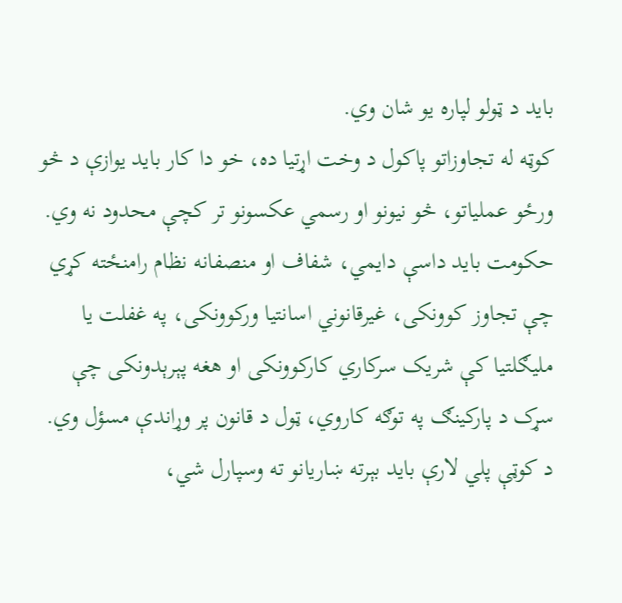باید د ټولو لپاره یو شان وي.
کوټه له تجاوزاتو پاکول د وخت اړتیا ده، خو دا کار باید یوازې د څو ورځو عملیاتو، څو نیونو او رسمي عکسونو تر کچې محدود نه وي. حکومت باید داسې دایمي، شفاف او منصفانه نظام رامنځته کړي چې تجاوز کوونکی، غیرقانوني اسانتیا ورکوونکی، په غفلت یا ملیګلتیا کې شریک سرکاري کارکوونکی او هغه پېرېدونکی چې سړک د پارکینګ په توګه کاروي، ټول د قانون پر وړاندې مسؤل وي.
د کوټې پلي لارې باید بېرته ښاریانو ته وسپارل شي،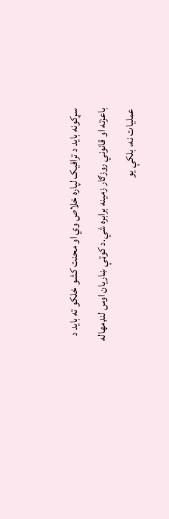سړکونه باید د ترافیک لپاره خلاص وي او محنت کشو خلکو ته باید د باعزته او قانوني روزګار زمینه برابره شي.د کوټې ښاریان اوس لنډمهاله عملیات نه، بلکې یو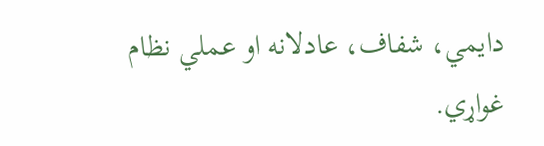دایمي، شفاف، عادلانه او عملي نظام غواړي.